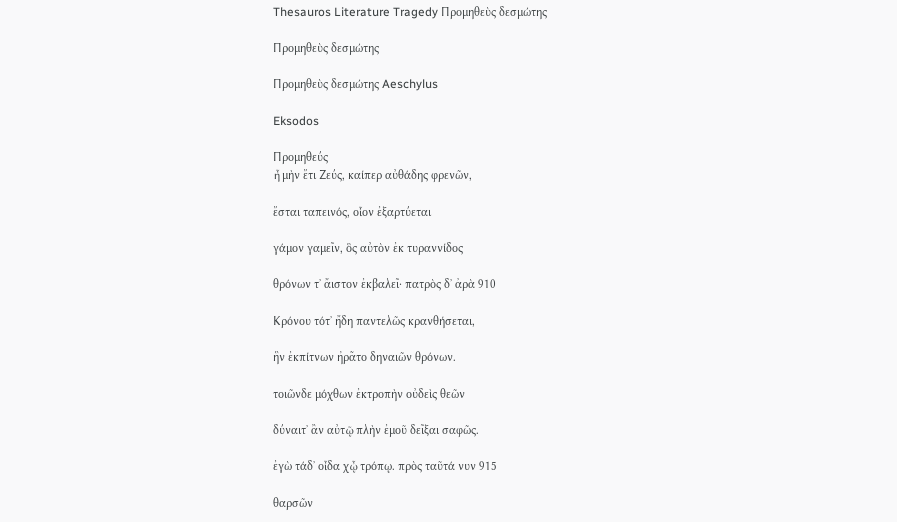Thesauros Literature Tragedy Προμηθεὺς δεσμώτης

Προμηθεὺς δεσμώτης

Προμηθεὺς δεσμώτης Aeschylus

Eksodos

Προμηθεύς
ἦ μὴν ἔτι Ζεύς, καίπερ αὐθάδης φρενῶν,

ἔσται ταπεινός, οἷον ἐξαρτύεται

γάμον γαμεῖν, ὃς αὐτὸν ἐκ τυραννίδος

θρόνων τʼ ἄιστον ἐκβαλεῖ· πατρὸς δʼ ἀρὰ 910

Κρόνου τότʼ ἤδη παντελῶς κρανθήσεται,

ἣν ἐκπίτνων ἠρᾶτο δηναιῶν θρόνων.

τοιῶνδε μόχθων ἐκτροπὴν οὐδεὶς θεῶν

δύναιτʼ ἂν αὐτῷ πλὴν ἐμοῦ δεῖξαι σαφῶς.

ἐγὼ τάδʼ οἶδα χᾦ τρόπῳ. πρὸς ταῦτά νυν 915

θαρσῶν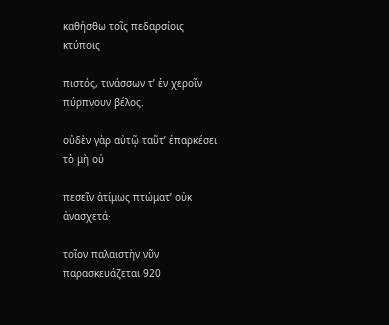καθήσθω τοῖς πεδαρσίοις κτύποις

πιστός, τινάσσων τʼ ἐν χεροῖν πύρπνουν βέλος.

οὐδὲν γὰρ αὐτῷ ταῦτʼ ἐπαρκέσει τὸ μὴ οὐ

πεσεῖν ἀτίμως πτώματʼ οὐκ ἀνασχετά·

τοῖον παλαιστὴν νῦν παρασκευάζεται 920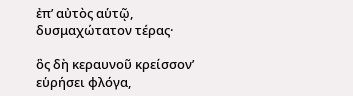ἐπʼ αὐτὸς αὑτῷ, δυσμαχώτατον τέρας·

ὃς δὴ κεραυνοῦ κρείσσονʼ εὑρήσει φλόγα,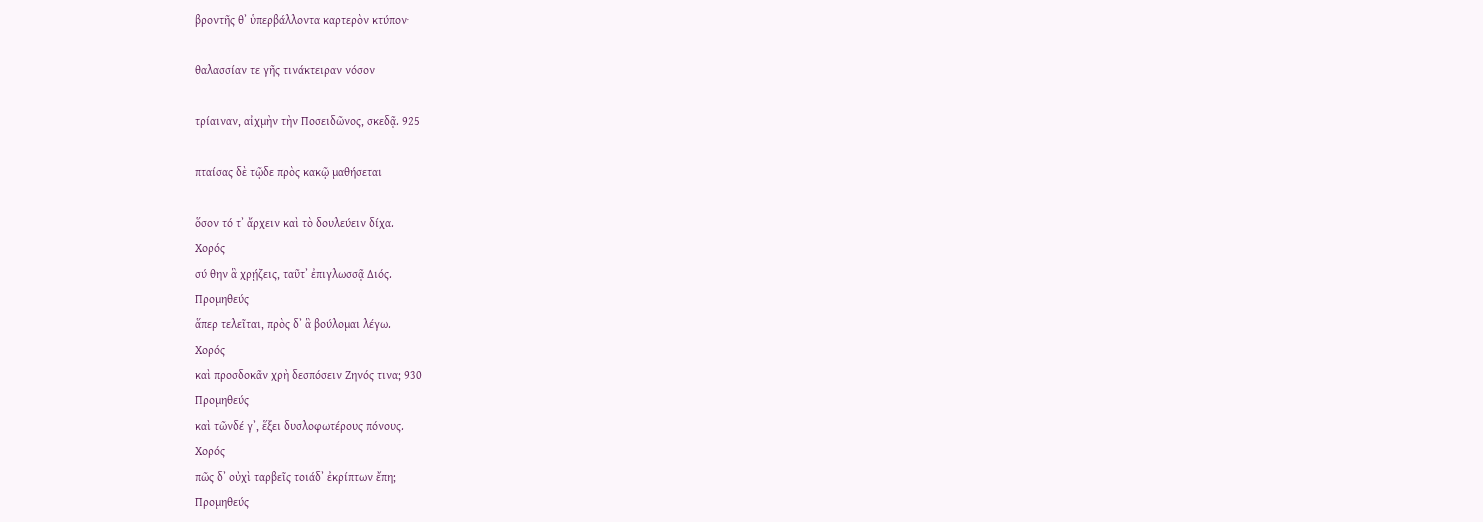βροντῆς θʼ ὑπερβάλλοντα καρτερὸν κτύπον·

θαλασσίαν τε γῆς τινάκτειραν νόσον

τρίαιναν, αἰχμὴν τὴν Ποσειδῶνος, σκεδᾷ. 925

πταίσας δὲ τῷδε πρὸς κακῷ μαθήσεται

ὅσον τό τʼ ἄρχειν καὶ τὸ δουλεύειν δίχα.
Χορός
σύ θην ἃ χρῄζεις, ταῦτʼ ἐπιγλωσσᾷ Διός.
Προμηθεύς
ἅπερ τελεῖται, πρὸς δʼ ἃ βούλομαι λέγω.
Χορός
καὶ προσδοκᾶν χρὴ δεσπόσειν Ζηνός τινα; 930
Προμηθεύς
καὶ τῶνδέ γʼ, ἕξει δυσλοφωτέρους πόνους.
Χορός
πῶς δʼ οὐχὶ ταρβεῖς τοιάδʼ ἐκρίπτων ἔπη;
Προμηθεύς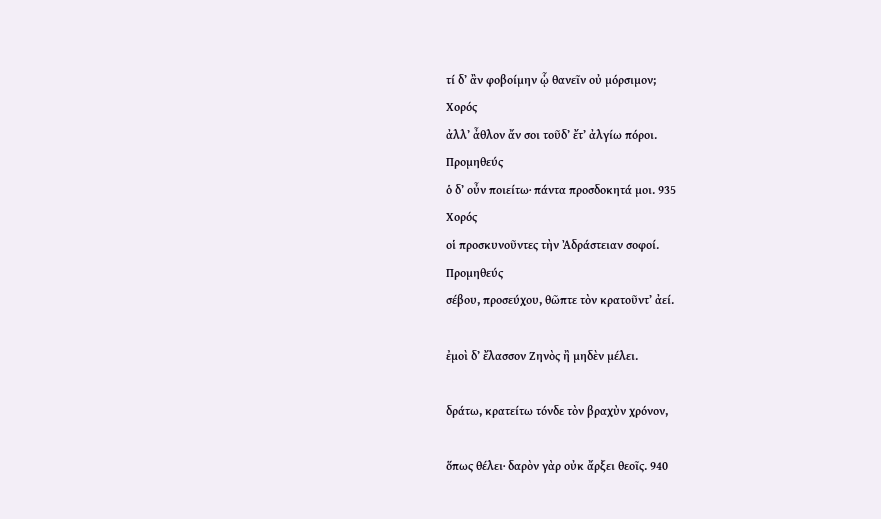τί δʼ ἂν φοβοίμην ᾧ θανεῖν οὐ μόρσιμον;
Χορός
ἀλλʼ ἆθλον ἄν σοι τοῦδʼ ἔτʼ ἀλγίω πόροι.
Προμηθεύς
ὁ δʼ οὖν ποιείτω· πάντα προσδοκητά μοι. 935
Χορός
οἱ προσκυνοῦντες τὴν Ἀδράστειαν σοφοί.
Προμηθεύς
σέβου, προσεύχου, θῶπτε τὸν κρατοῦντʼ ἀεί.

ἐμοὶ δʼ ἔλασσον Ζηνὸς ἢ μηδὲν μέλει.

δράτω, κρατείτω τόνδε τὸν βραχὺν χρόνον,

ὅπως θέλει· δαρὸν γὰρ οὐκ ἄρξει θεοῖς. 940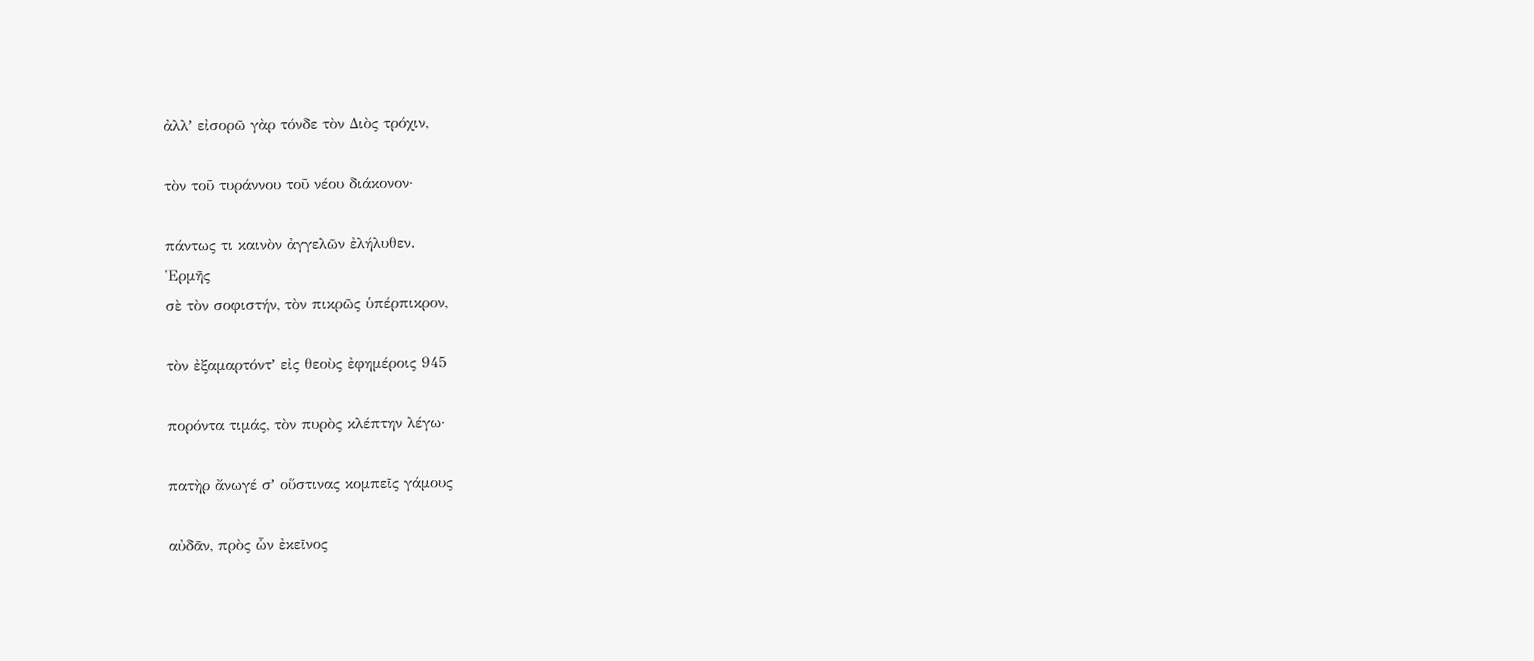ἀλλʼ εἰσορῶ γὰρ τόνδε τὸν Διὸς τρόχιν,

τὸν τοῦ τυράννου τοῦ νέου διάκονον·

πάντως τι καινὸν ἀγγελῶν ἐλήλυθεν.
Ἑρμῆς
σὲ τὸν σοφιστήν, τὸν πικρῶς ὑπέρπικρον,

τὸν ἐξαμαρτόντʼ εἰς θεοὺς ἐφημέροις 945

πορόντα τιμάς, τὸν πυρὸς κλέπτην λέγω·

πατὴρ ἄνωγέ σʼ οὕστινας κομπεῖς γάμους

αὐδᾶν, πρὸς ὧν ἐκεῖνος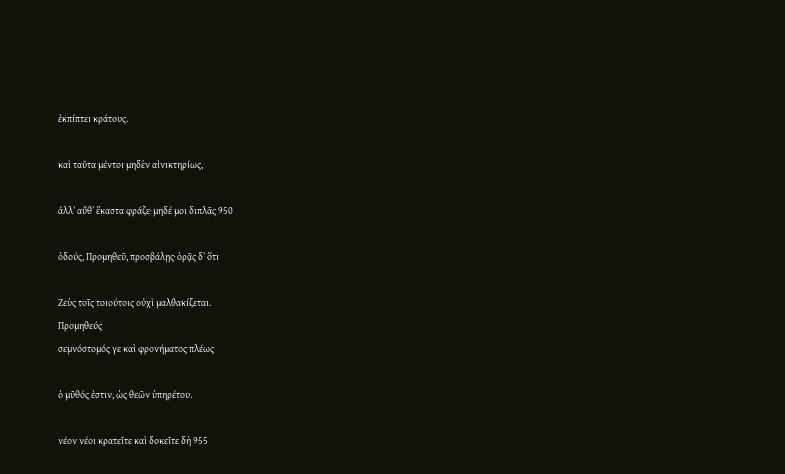ἐκπίπτει κράτους.

καὶ ταῦτα μέντοι μηδὲν αἰνικτηρίως,

ἀλλʼ αὔθʼ ἕκαστα φράζε· μηδέ μοι διπλᾶς 950

ὁδούς, Προμηθεῦ, προσβάλῃς· ὁρᾷς δʼ ὅτι

Ζεὺς τοῖς τοιούτοις οὐχὶ μαλθακίζεται.
Προμηθεύς
σεμνόστομός γε καὶ φρονήματος πλέως

ὁ μῦθός ἐστιν, ὡς θεῶν ὑπηρέτου.

νέον νέοι κρατεῖτε καὶ δοκεῖτε δὴ 955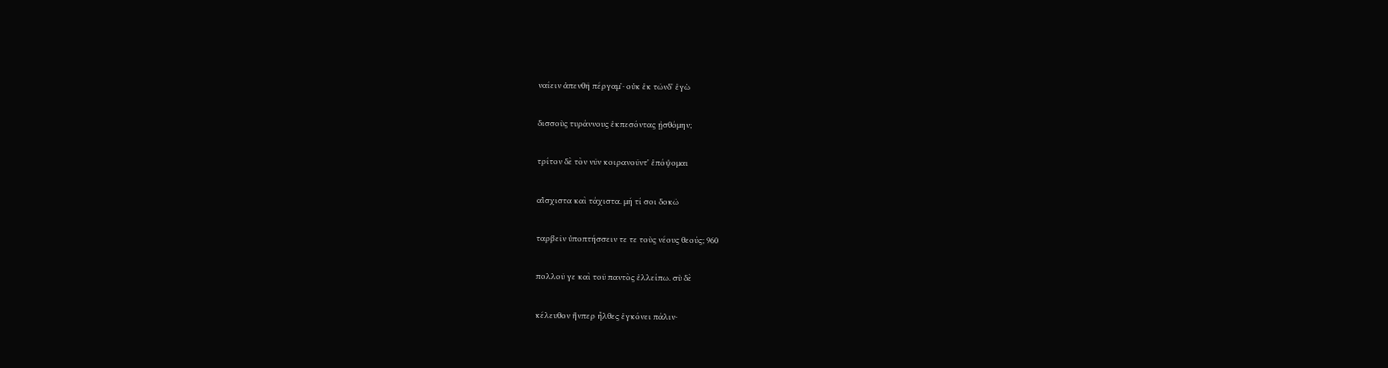ναίειν ἀπενθῆ πέργαμʼ· οὐκ ἐκ τῶνδʼ ἐγὼ

δισσοὺς τυράννους ἐκπεσόντας ᾐσθόμην;

τρίτον δὲ τὸν νῦν κοιρανοῦντʼ ἐπόψομαι

αἴσχιστα καὶ τάχιστα. μή τί σοι δοκῶ

ταρβεῖν ὑποπτήσσειν τε τε τοὺς νέους θεούς; 960

πολλοῦ γε καὶ τοῦ παντὸς ἐλλείπω. σὺ δὲ

κέλευθον ἥνπερ ἦλθες ἐγκόνει πάλιν·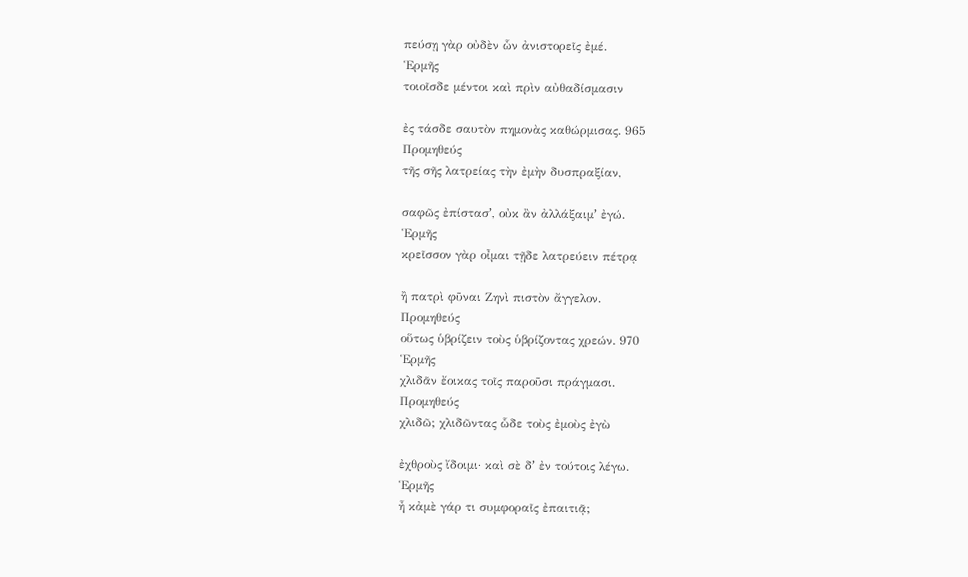πεύσῃ γὰρ οὐδὲν ὧν ἀνιστορεῖς ἐμέ.
Ἑρμῆς
τοιοῖσδε μέντοι καὶ πρὶν αὐθαδίσμασιν

ἐς τάσδε σαυτὸν πημονὰς καθώρμισας. 965
Προμηθεύς
τῆς σῆς λατρείας τὴν ἐμὴν δυσπραξίαν,

σαφῶς ἐπίστασʼ, οὐκ ἂν ἀλλάξαιμʼ ἐγώ.
Ἑρμῆς
κρεῖσσον γὰρ οἶμαι τῇδε λατρεύειν πέτρᾳ

ἢ πατρὶ φῦναι Ζηνὶ πιστὸν ἄγγελον.
Προμηθεύς
οὕτως ὑβρίζειν τοὺς ὑβρίζοντας χρεών. 970
Ἑρμῆς
χλιδᾶν ἔοικας τοῖς παροῦσι πράγμασι.
Προμηθεύς
χλιδῶ; χλιδῶντας ὧδε τοὺς ἐμοὺς ἐγὼ

ἐχθροὺς ἴδοιμι· καὶ σὲ δʼ ἐν τούτοις λέγω.
Ἑρμῆς
ἦ κἀμὲ γάρ τι συμφοραῖς ἐπαιτιᾷ;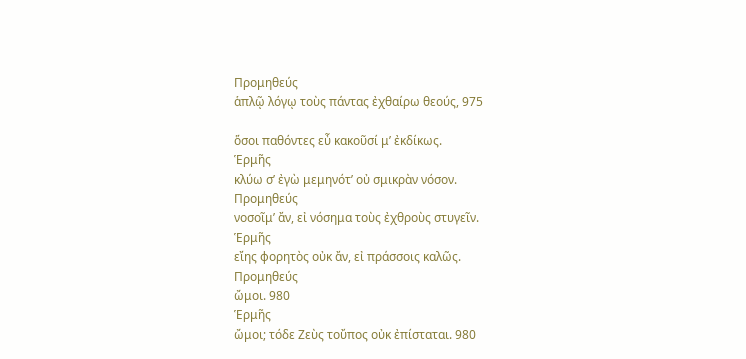Προμηθεύς
ἁπλῷ λόγῳ τοὺς πάντας ἐχθαίρω θεούς, 975

ὅσοι παθόντες εὖ κακοῦσί μʼ ἐκδίκως.
Ἑρμῆς
κλύω σʼ ἐγὼ μεμηνότʼ οὐ σμικρὰν νόσον.
Προμηθεύς
νοσοῖμʼ ἄν, εἰ νόσημα τοὺς ἐχθροὺς στυγεῖν.
Ἑρμῆς
εἴης φορητὸς οὐκ ἄν, εἰ πράσσοις καλῶς.
Προμηθεύς
ὤμοι. 980
Ἑρμῆς
ὤμοι; τόδε Ζεὺς τοὔπος οὐκ ἐπίσταται. 980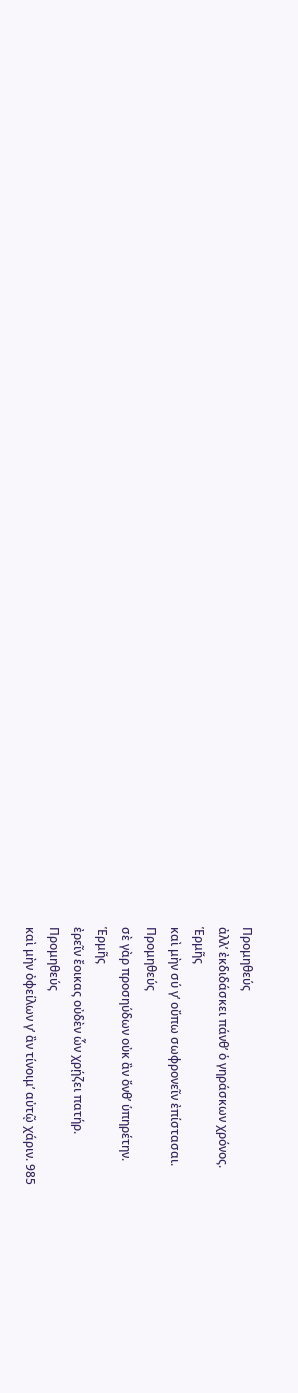Προμηθεύς
ἀλλʼ ἐκδιδάσκει πάνθʼ ὁ γηράσκων χρόνος.
Ἑρμῆς
καὶ μὴν σύ γʼ οὔπω σωφρονεῖν ἐπίστασαι.
Προμηθεύς
σὲ γὰρ προσηύδων οὐκ ἂν ὄνθʼ ὑπηρέτην.
Ἑρμῆς
ἐρεῖν ἔοικας οὐδὲν ὧν χρῄζει πατήρ.
Προμηθεύς
καὶ μὴν ὀφείλων γʼ ἂν τίνοιμʼ αὐτῷ χάριν. 985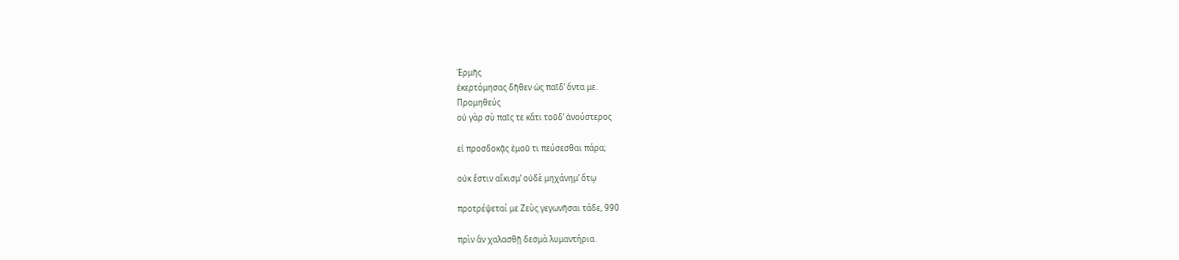Ἑρμῆς
ἐκερτόμησας δῆθεν ὡς παῖδʼ ὄντα με.
Προμηθεύς
οὐ γὰρ σὺ παῖς τε κἄτι τοῦδʼ ἀνούστερος

εἰ προσδοκᾷς ἐμοῦ τι πεύσεσθαι πάρα;

οὐκ ἔστιν αἴκισμʼ οὐδὲ μηχάνημʼ ὅτῳ

προτρέψεταί με Ζεὺς γεγωνῆσαι τάδε, 990

πρὶν ἂν χαλασθῇ δεσμὰ λυμαντήρια.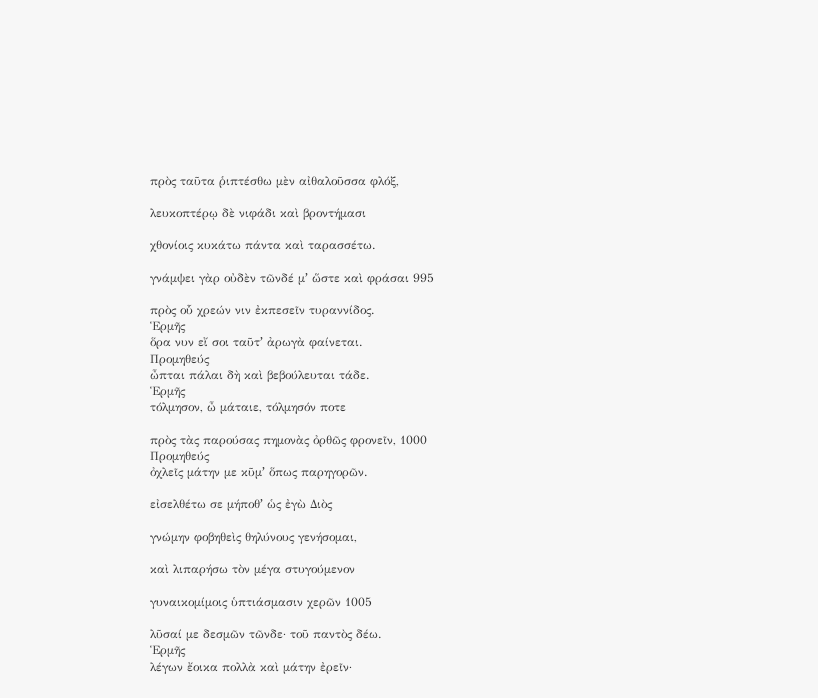πρὸς ταῦτα ῥιπτέσθω μὲν αἰθαλοῦσσα φλόξ,

λευκοπτέρῳ δὲ νιφάδι καὶ βροντήμασι

χθονίοις κυκάτω πάντα καὶ ταρασσέτω.

γνάμψει γὰρ οὐδὲν τῶνδέ μʼ ὥστε καὶ φράσαι 995

πρὸς οὗ χρεών νιν ἐκπεσεῖν τυραννίδος.
Ἑρμῆς
ὅρα νυν εἴ σοι ταῦτʼ ἀρωγὰ φαίνεται.
Προμηθεύς
ὦπται πάλαι δὴ καὶ βεβούλευται τάδε.
Ἑρμῆς
τόλμησον, ὦ μάταιε, τόλμησόν ποτε

πρὸς τὰς παρούσας πημονὰς ὀρθῶς φρονεῖν, 1000
Προμηθεύς
ὀχλεῖς μάτην με κῦμʼ ὅπως παρηγορῶν.

εἰσελθέτω σε μήποθʼ ὡς ἐγὼ Διὸς

γνώμην φοβηθεὶς θηλύνους γενήσομαι,

καὶ λιπαρήσω τὸν μέγα στυγούμενον

γυναικομίμοις ὑπτιάσμασιν χερῶν 1005

λῦσαί με δεσμῶν τῶνδε· τοῦ παντὸς δέω.
Ἑρμῆς
λέγων ἔοικα πολλὰ καὶ μάτην ἐρεῖν·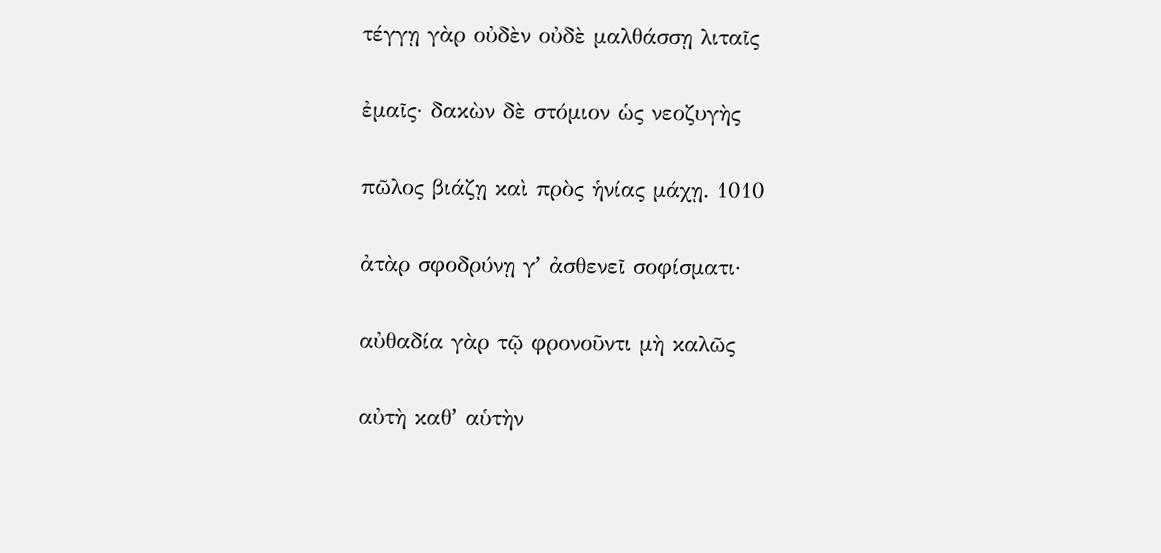τέγγῃ γὰρ οὐδὲν οὐδὲ μαλθάσσῃ λιταῖς

ἐμαῖς· δακὼν δὲ στόμιον ὡς νεοζυγὴς

πῶλος βιάζῃ καὶ πρὸς ἡνίας μάχῃ. 1010

ἀτὰρ σφοδρύνῃ γʼ ἀσθενεῖ σοφίσματι·

αὐθαδία γὰρ τῷ φρονοῦντι μὴ καλῶς

αὐτὴ καθʼ αὑτὴν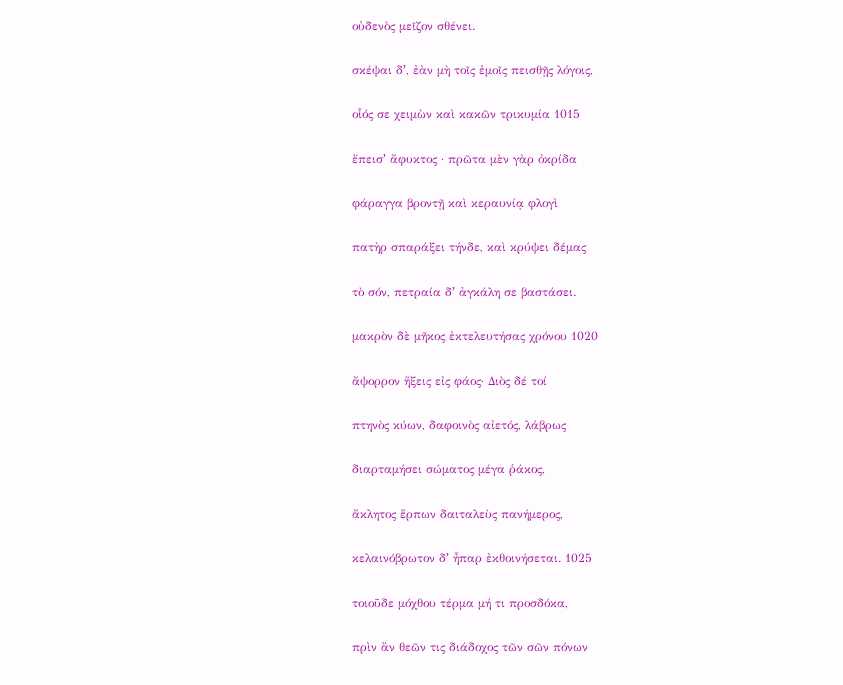οὐδενὸς μεῖζον σθένει.

σκέψαι δʼ, ἐὰν μὴ τοῖς ἐμοῖς πεισθῇς λόγοις,

οἷός σε χειμὼν καὶ κακῶν τρικυμία 1015

ἔπεισʼ ἄφυκτος · πρῶτα μὲν γὰρ ὀκρίδα

φάραγγα βροντῇ καὶ κεραυνίᾳ φλογὶ

πατὴρ σπαράξει τήνδε, καὶ κρύψει δέμας

τὸ σόν, πετραία δʼ ἀγκάλη σε βαστάσει.

μακρὸν δὲ μῆκος ἐκτελευτήσας χρόνου 1020

ἄψορρον ἥξεις εἰς φάος· Διὸς δέ τοί

πτηνὸς κύων, δαφοινὸς αἰετός, λάβρως

διαρταμήσει σώματος μέγα ῥάκος,

ἄκλητος ἕρπων δαιταλεὺς πανήμερος,

κελαινόβρωτον δʼ ἧπαρ ἐκθοινήσεται. 1025

τοιοῦδε μόχθου τέρμα μή τι προσδόκα,

πρὶν ἂν θεῶν τις διάδοχος τῶν σῶν πόνων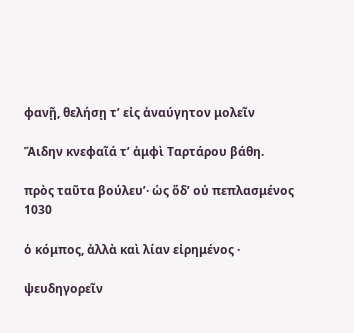φανῇ, θελήσῃ τʼ εἰς ἀναύγητον μολεῖν

Ἅιδην κνεφαῖά τʼ ἀμφὶ Ταρτάρου βάθη.

πρὸς ταῦτα βούλευʼ· ὡς ὅδʼ οὐ πεπλασμένος 1030

ὁ κόμπος, ἀλλὰ καὶ λίαν εἰρημένος ·

ψευδηγορεῖν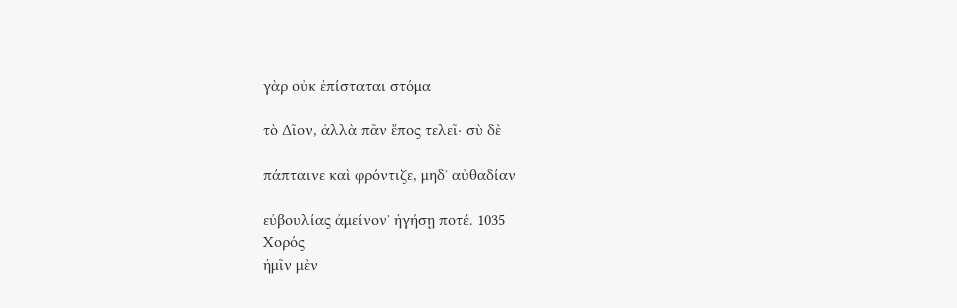γὰρ οὐκ ἐπίσταται στόμα

τὸ Δῖον, ἀλλὰ πᾶν ἔπος τελεῖ· σὺ δὲ

πάπταινε καὶ φρόντιζε, μηδʼ αὐθαδίαν

εὐβουλίας ἀμείνονʼ ἡγήσῃ ποτέ. 1035
Χορός
ἡμῖν μὲν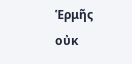Ἑρμῆς οὐκ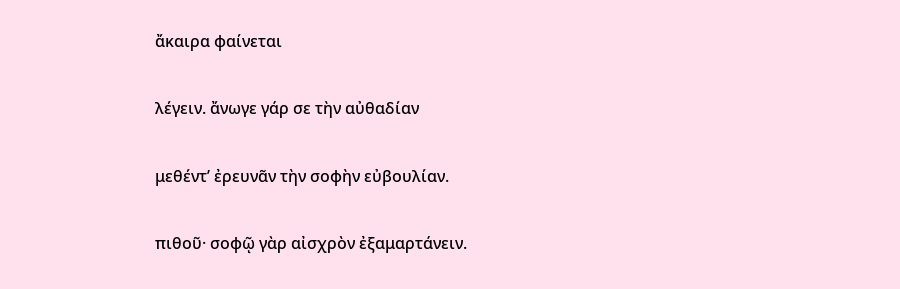ἄκαιρα φαίνεται

λέγειν. ἄνωγε γάρ σε τὴν αὐθαδίαν

μεθέντʼ ἐρευνᾶν τὴν σοφὴν εὐβουλίαν.

πιθοῦ· σοφῷ γὰρ αἰσχρὸν ἐξαμαρτάνειν.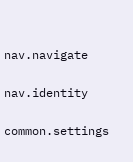nav.navigate

nav.identity

common.settings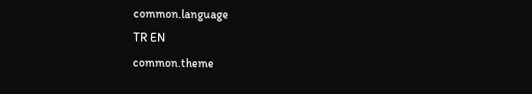common.language
TR EN
common.theme